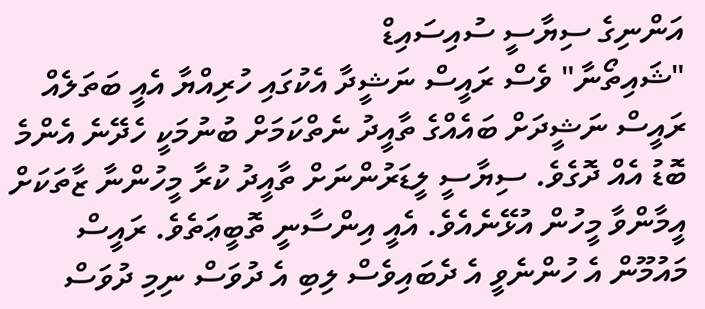އަންނިގެ ސިޔާސީ ސުއިސައިޑް
"ޝައިތޯނާ" ވެސް ރައީސް ނަޝީދާ އެކުގައި ހުރިއްޔާ އެއީ ބަތަލެއް
ރައީސް ނަޝީދަށް ބައެއްގެ ތާއީދު ނެތްކަމަށް ބުނުމަކީ ހެދޭނެ އެންމެ ބޮޑު އެއް ދޮގެވެ. ސިޔާސީ ލީޑަރުންނަށް ތާއީދު ކުރާ މީހުންނާ ޒާތަކަށް އީމާންވާ މީހުން އުޅޭނެއެވެ. އެއީ އިންސާނީ ތޮބީޢަތެވެ. ރައީސް މައުމޫން އެ ހުންނެވީ އެ ދެބައިވެސް ލިބި އެ ދުވަސް ނިމި ދުވަސް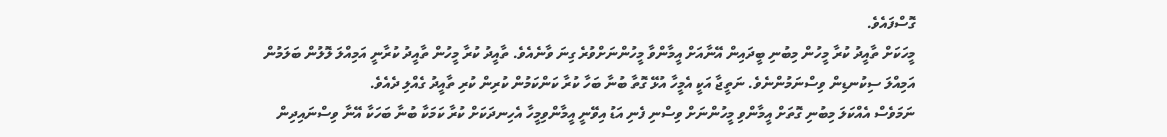ގޮސްފައެވެ.
މީހަކަށް ތާއީދު ކުރާ މީހުން މިބުނި ބީދައިން އޭނާއަށް އީމާންވާ މީހުންނަށްވުރެ ގިނަ ވާނެއެވެ. ތާއީދު ކުރާ މީހުން ތާއީދު ކުރާނީ އަމިއްލަ ލޮލުން ބަލަމުން އަމިއްލަ ސިކުނޑިން ވިސްނަމުންނެވެ. ނަތީޖާ އަކީ އެމީހާ އުޅޭ ގޮތާ ބުނާ ބަހާ ކުރާ ކަންކަމުން ކުރިން ކުރި ތާއީދު ގެއްލި ދެއެވެ.
ނަމަވެސް އެއްކަލަ މިބުނި ގޮތަށް އީމާންވި މީހުންނަށް ވިސްނި ފެނި އަޑު އިވޭނީ އީމާންވިމީހާ އެހިނދަކަށް ކުރާ ކަމަކާ ބުނާ ބަހަކާ އޭނާ ވިސްނައިދިން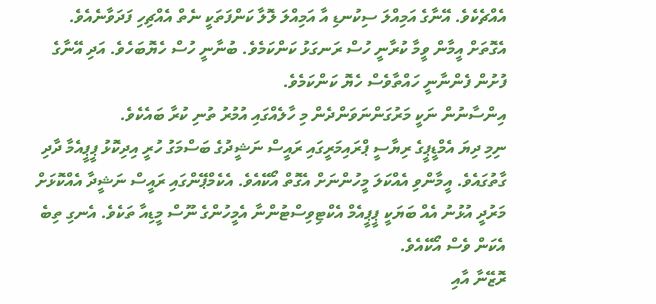އެއްޗެކެވެ. އޭނާގެ އަމިއްލަ ސިކުނޑި އާ އަމިއްލަ ލޮލާ ކަންފަތަކީ ނެތް އެއްޗިހި ފަދަވާނެއެވެ. އެގޮތަށް އީމާން ވީމާ ކުރާނީ ހުސް ރަނގަޅު ކަންކަމެވެ. ބުނާނީ ހުސް ހެޔޮބަހެވެ. އަދި އޭނާގެ ފުށުން ފެންނާނީ ހައްތާވެސް ހެޔޮ ކަންކަމެވެ.
އިންސާނުން ނަކީ މަރުގަންނަވަންދެން މި ހާލެއްގައި އުމުރު ތުނި ކުރާ ބައެކެވެ.
ނިމި ދިޔަ އެމްޑީޕީގެ ރިޔާސީ ޕްރައިމަރީގައި ރައީސް ނަޝީދުގެ ބަސްމަގު ހުރީ އިދިކޮޅު ޕީޕީއެމާ ދާދި ގާތުގައެވެ. އީމާންވި އެއްކަލަ މީހުންނަށް އެގޮތް އޯކޭއެވެ. އެކެމްޕޭންގައި ރައީސް ނަޝީދާ އެއްކޮޅަށް މަރުދީ އުޅުނު އެއް ބަޔަކީ ޕީޕީއެމް އެކްޓިވިސްޓުންނާ އެމީހުންގެ ނޫސް މީޑިއާ ތަކެވެ. އެނގި ތިބެ އެކަން ވެސް އޯކޭއެވެ.
ރޮޒޭނާ އާއި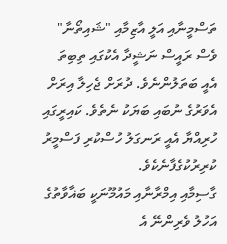ތަސްމީނާއި އަލީ އާޒިމާއި "ޝައިތޯނާ" ވެސް ރައީސް ނަޝީދާ އެކުގައި ތިބިތަ އެއީ ބަތަލުންނެވެ. ދުރަށް ޖެހިލާ އިރަށް އެވަރުގެ ނުބައި ބަޔަކު ނެތެވެ. ކައިރީގައި ހުރިއްޔާ އެއީ ރަނގަލު ހުސްކުރި ފަސްމީރު ކުރިރުކުގެފާނެކެވެ.
ގާސިމާއި އިމްރާނާއި މައުމޫނަކީ ބަޣާވާތުގެ އަހުލު ވެރިންނޭ އެ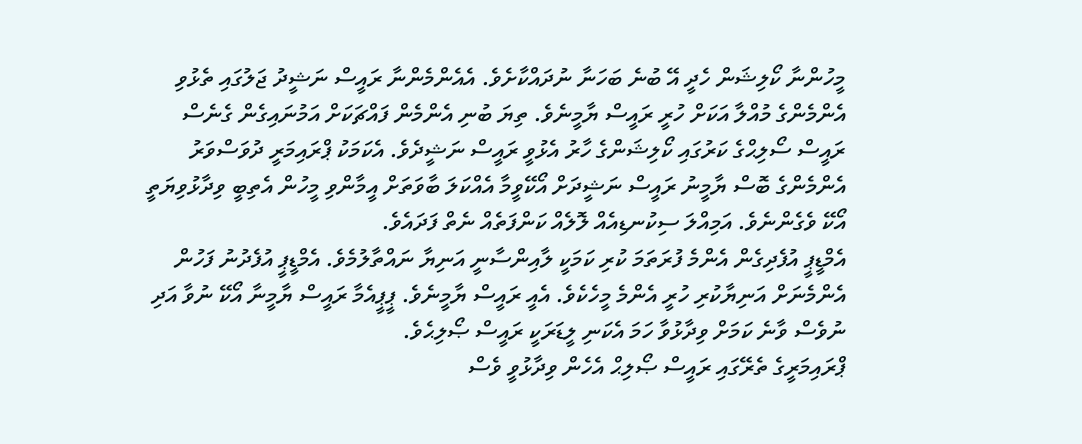މީހުންނާ ކޯލިޝަން ހެދީ އޭ ބުނެ ބަހަނާ ނުދައްކާށެވެ. އެއެންމެންނާ ރައީސް ނަޝީދު ޖަލުގައި ތެޅުވި އެންމެންގެ މުއްލާ އަކަށް ހުރީ ރައީސް ޔާމީނެވެ. ތިޔަ ބުނި އެންމެން ފައްޗަކަށް އަމުނައިގެން ގެނެސް ރައީސް ސޯލިޙްގެ ކަރުގައި ކޯލިޝަންގެ ހާރު އެޅުވީ ރައީސް ނަޝީދެވެ. އެކަމަކު ޕްރައިމަރީ ދުވަސްވަރު އެންމެންގެ ބޮސް ޔާމީނު ރައީސް ނަޝީދަށް އޯކޭވީމާ އެއްކަލަ ބާވަތަށް އީމާންވި މީހުން އެތިބީ ވިދާޅުވިޔަތީ އޯކޭ ވެގެންނެވެ. އަމިއްލަ ސިކުނޑިއެއް ލޮލެއް ކަންފަތެއް ނެތް ފަދައެވެ.
އެމްޑީޕީ އުފެދިގެން އެންމެ ފުރަތަމަ ކުރި ކަމަކީ ލާއިންސާނީ އަނިޔާ ނައްތާލުމެވެ. އެމްޑީޕީ އުފެދުނު ފަހުން އެންމެނަށް އަނިޔާކުރި ހުރީ އެންމެ މީހެކެވެ. އެއީ ރައީސް ޔާމީނެވެ. ޕީޕީއެމާ ރައީސް ޔާމީނާ އޯކޭ ނުވާ އަދި ނުވެސް ވާނެ ކަމަށް ވިދާޅުވާ ހަމަ އެކަނި ލީޑަރަކީ ރައީސް ޞޯލިޙެވެ.
ޕްރައިމަރީގެ ތެރޭގައި ރައީސް ޞޯލިޙް އެހެން ވިދާޅުވީ ވެސް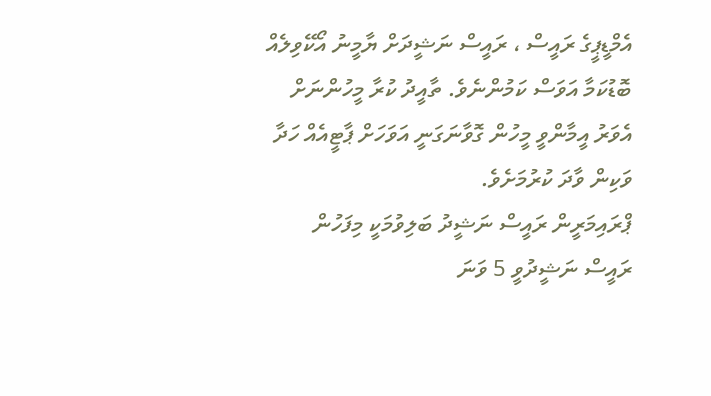އެމްޑީޕީގެ ރައީސް ، ރައީސް ނަޝީދަށް ޔާމީނު އޯކޭވިލެއް ބޮޑުކަމާ އަވަސް ކަމުންނެވެ. ތާއީދު ކުރާ މީހުންނަށް އެވަރު އީމާންވީ މީހުން ގޮވާނަގަނީ އަވަހަށް ޕާޓީއެއް ހަދާ ވަކިން ވާދަ ކުރުމަށެވެ.
ޕްރައިމަރީން ރައީސް ނަޝީދު ބަލިވުމަކީ މިފަހުން ރައީސް ނަޝީދުވީ 5 ވަނަ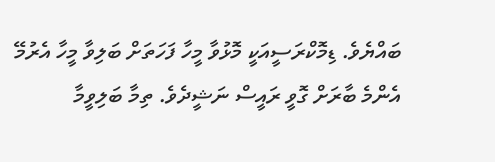ބައްޔެވެ. ޑިމޮކްރަސީއަކީ މޮޅުވާ މީހާ ފަހަތަށް ބަލިވާ މީހާ އެރުމޭ އެންމެ ބާރަށް ގޮވީ ރައީސް ނަޝީދެވެ. ތިމާ ބަލިވީމާ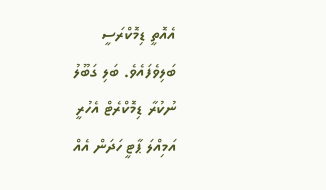އެއޮތީ ޑިމޮކްރަސީ ބަލިވެފައެވެ. ބަލި ގަބޫލު ނުކުރާ ޑިމޮކްރެޓް އެހުރީ އަމިއްލަ ޕާޓީ ހަދަން އެއް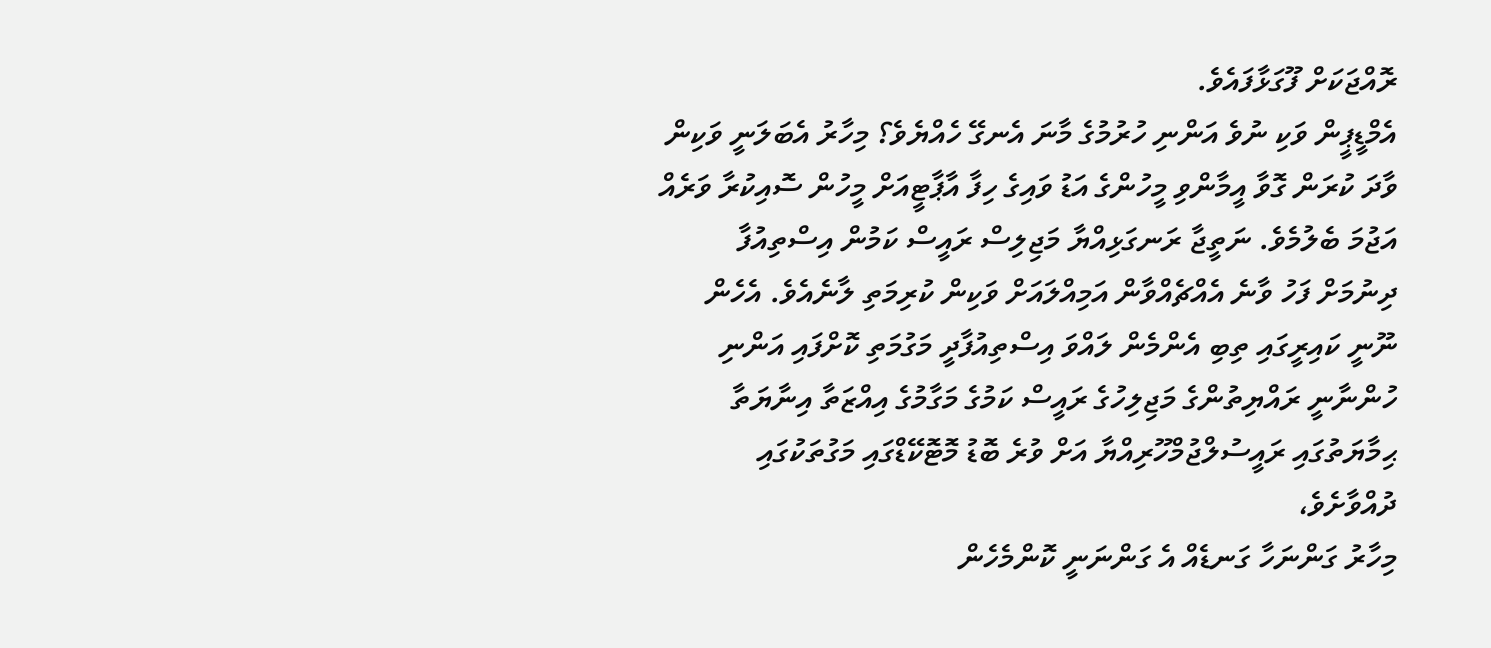ރޮއްޖަކަށް ފޫގަޅާފައެވެ.
އެމްޑީޕީން ވަކި ނުވެ އަންނި ހުރުމުގެ މާނަ އެނގޭ ހެއްޔެވެ؟ މިހާރު އެބަލަނީ ވަކިން ވާދަ ކުރަން ގޮވާ އީމާންވި މީހުންގެ އަޑު ވައިގެ ހިފާ އާޕާޓީއަށް މީހުން ސޮއިކުރާ ވަރެއް އަޖުމަ ބެލުމެވެ. ނަތީޖާ ރަނގަޅިއްޔާ މަޖިލިސް ރައީސް ކަމުން އިސްތިއުފާ ދިނުމަށް ފަހު ވާނެ އެއްޗެއްވާން އަމިއްލައަށް ވަކިން ކުރިމަތި ލާނެއެވެ. އެހެން ނޫނީ ކައިރީގައި ތިބި އެންމެން ލައްވަ އިސްތިއުފާދީ މަގުމަތި ކޮށްފައި އަންނި ހުންނާނީ ރައްޔިތުންގެ މަޖިލިހުގެ ރައީސް ކަމުގެ މަގާމުގެ އިއްޒަތާ އިނާޔަތާ ޙިމާޔަތުގައި ރައީސުލްޖުމްހޫރިއްޔާ އަށް ވުރެ ބޮޑު މޮޓޮކޭޑްގައި މަގުތަކުގައި ދުއްވާށެވެ،
މިހާރު ގަންނަހާ ގަނޑެއް އެ ގަންނަނީ ކޮންމެހެން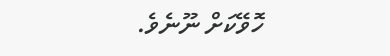ހޮވޭކަށް ނޫނެވެ.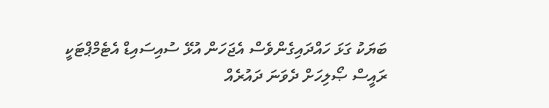ބަޔަކު ގަޅަ ހައްދައިގެންވެސް އެޖަހަން އުޅޭ ސުއިސައިޑް އެޓެމްޕްޓަކީ ރައީސް ޞޯލިހަށް ދެވަނަ ދައުރެއް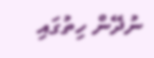ނުދޭން ހިތުގައި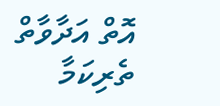އޮތް އަދާވާތް ތެރިކަމާ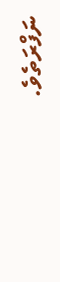ނަފްރަތެވެ.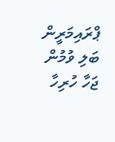ޕްރައިމަރީން ބަލި ވުމުން ޖަހާ ހުރިހާ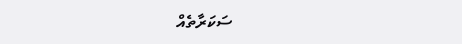ސަކަރާތެއް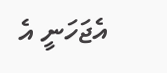އެޖަހަނީ އެ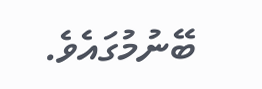ބޭނުމުގައެވެ.